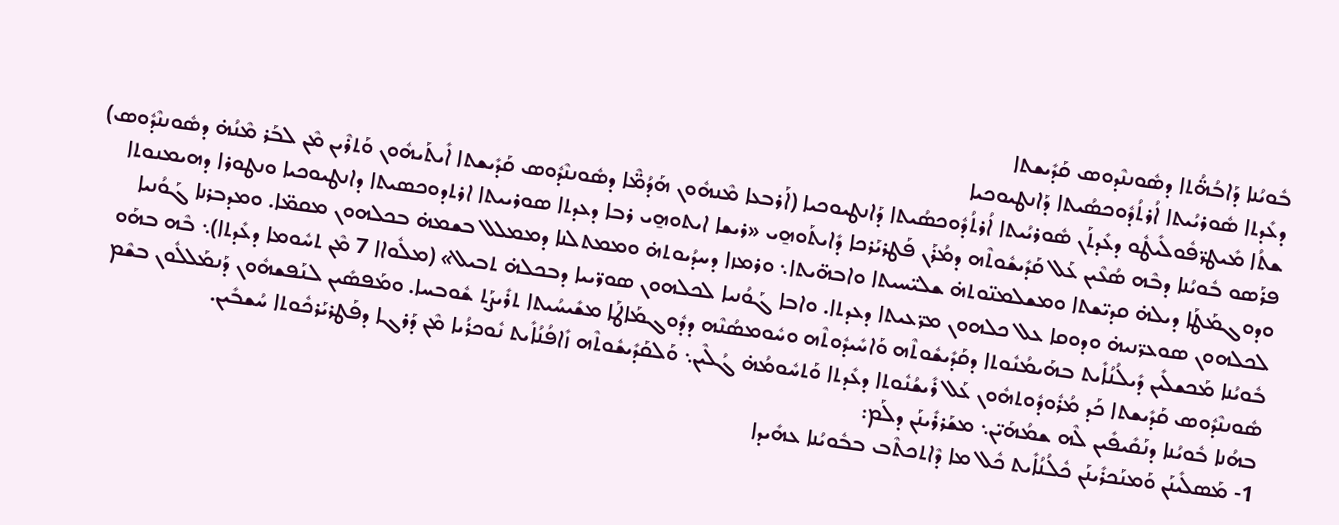ܒܽܘܝܳܢܐ ܕܰܐܒܳܗ̈ܳܬܐ ܕܣܽܘܢܢܶܕܘܣ ܩܰܕܺܝܫܬܐ
ܕܥܺܕܬܐ ܣܽܘܪܝܳܝܬܐ ܐܳܪܬܳܕܽܘܟܣܳܝܬܐ ܕܰܐܢܛܝܘܟܝܐ
ܫܬܳܐ ܡܺܝܛܪ̈ܦܽܘܠܺܝܛܽܘ ܕܥܺܕܬܰܢ ܣܽܘܪܝܳܝܬܐ ܐܳܪܬܳܕܽܘܟܣܳܝܬܐ ܕܰܐܢܛܝܘܟܝܐ (ܐܰܪܒܥܐ ܡܶܢܗܽܘܢ ܗܰܕܳܡ̈ܶܐ ܕܣܽܘܢܢܶܕܽܘܣ ܩܰܕܺܝܫܬܐ ܐܺܝܬܰܝܗܽܘܢ ܘܰܬܪܶܝܢ ܡܶܢ ܠܒܰܪ ܡܶܢܳܗ̇ ܕܣܽܘܢܢܶܕܽܘܣ) ܦܪܰܣܘ ܒܽܘܝܳܢܐ ܕܒܶܗ ܣܳܥܶܝܢ ܥܰܠ ܩܰܕܺܝܫܽܘܬܶܗ ܕܡܳܪܰܢ ܦܰܛܪܝܰܪܟܐ ܕܺܐܝܬܰܘܗ̱ܝ «ܪܝܫܐ ܐܝܬܘܗ̱ܝ ܪܒܐ ܕܥܕܬܐ ܣܘܪܝܝܬܐ ܐܪܬܕܘܟܣܝܬܐ ܕܐܢܛܝܘܟܝܐ ܘܢܛܘܪܐ ܕܗܝܡܢܘܬܐ ܘܕܘܓܡܰܛܰܐ ܕܝܠܗ̇ ܩܕܝ̈ܫܬܐ ܘܡܫܠܡܢ̈ܘܬܗ̇ ܫܠܝ̈ܚܝܬܐ ܘܐܒܗ̈ܝܬܐ܆ ܘܪܡܙܐ ܕܚܕܳܝܘܬܗ̇ ܘܡܡܬܠܢܐ ܕܡܡܠܠ ܒܫܡܗ̇ ܒܟܠܗܘܢ ܡܩܡ̈ܐ. ܘܡܕܒܪܢܐ ܓܰܘܳܢܝܐ ܠܟܠܗܘܢ ܣܘܥܪ̈ܢܝܗ̇ ܘܕܘܩܐ ܥܠ ܟܠܗܘܢ ܡܪ̈ܥܝܬܐ ܕܥܕܬܐ. ܘܐܒܐ ܓܰܘܳܢܝܐ ܠܟܠܗܘܢ ܣܘܪ̈ܝܝܐ ܕܒܟܠܗ̇ ܬܒܝܠ» (ܡܠܽܘܐܐ 7 ܡܶܢ ܬܚܽܘܡܐ ܕܥܺܕܬܐ)܆ ܒܶܗ ܒܗܰܘ ܒܽܘܝܳܢܐ ܡܰܟܫܠܺܝܢ ܕܺܝܠܳܢܳܐܺܝܬ ܒܗܰܝܡܳܢܽܘܬܐ ܕܩܰܕܺܝܫܽܘܬܶܗ ܘܰܐܚܺܝܕܽܘܬܶܗ ܘܚܽܘܡܣܳܢܶܗ ܕܕܽܘܓܡܰܐܛܰܐ ܡܫܺܝܚܳܝܬܐ ܬܪܺܝܨܰܬ ܫܽܘܒܚܐ. ܘܡܰܦܣܺܝܢ ܠܢܰܦܫܗܽܘܢ ܕܰܢܡܰܠܠܽܘܢ ܒܫܶܡ ܣܽܘܢܢܶܕܽܘܣ ܩܰܕܺܝܫܬܐ ܟܰܕ ܡܳܪܽܘܕܽܘܬܗܽܘܢ ܥܰܠ ܪܺܝܫܳܢܽܘܬܐ ܕܥܺܕܬܐ ܘܰܬܚܽܘܡܳܗ̇ ܓܳܠܶܝܢ܆ ܘܰܠܩܰܕܺܝܫܽܘܬܶܗ ܙܺܐܦܳܢܳܐܺܝܬ ܢܽܘܟܪܳܝܐ ܡܶܢ ܕܰܪܓܐ ܕܦܰܛܪܝܰܪܟܽܘܬܐ ܚܳܫܒܺܝܢ.
ܒܗܳܢܐ ܒܽܘܝܳܢܐ ܕܢܰܩܺܝܦܺܝܢ ܠܶܗ ܫܡܳܗܰܝ̈ܢ܆ ܡܫܰܪܪܺܝܢܰܢ ܕܠܰܡ:
1- ܡܰܣܠܺܝܢܰܢ ܘܰܡܢܰܟܪܺܝܢܰܢ ܟܽܠܳܢܳܐܺܝܬ ܟܽܠ ܡܐ ܕܶܐܬܟܬܶܒ ܒܒܽܘܝܳܢܐ ܥܗܺܝܕܐ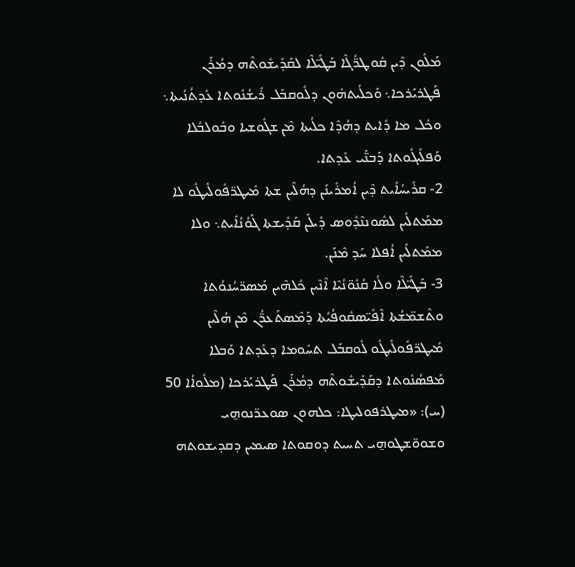ܡܰܠܽܘܢ ܕܶܝܢ ܩܽܘܛܪ̈ܳܓܶܐ ܒܰܛܺܝ̈ܠܶܐ ܠܩܰܕܺܝܫܽܘܬܶܗ ܕܡܳܪܰܢ ܦܰܛܪܝܰܪܟܐ܆ ܘܰܟܠܳܝܬܗܽܘܢ ܕܠܽܘܩܒܰܠ ܪܺܝܫܳܢܽܘܬܐ ܥܺܕܬܳܢܳܝܬܐ܆ ܘܟܽܠ ܡܐ ܕܺܐܝܬ ܕܗܳܕܶܐ ܟܠܳܝܬܐ ܡܶܢ ܫܓܽܘܫܝܐ ܘܒܽܘܠܒܳܠܐ ܘܰܦܠܺܝܓܽܘܬܐ ܕܰܒܢ̈ܰܝ ܥܺܕܬܐ.
2- ܩܪܺܝܚܳܐܺܝܬ ܕܶܝܢ ܐܳܡܪܺܝܢܰܢ ܕܗܳܠܶܝܢ ܫܬܐ ܡܺܝܛܪ̈ܦܽܘܠܺܝܛܽܘ ܠܐ ܡܡܰܬܠܺܝܢ ܠܣܽܘܢܢܶܕܽܘܣ ܕܺܝܠܰܢ ܩܰܕܺܝܫܬܐ ܓܰܘܳܢܳܐܺܝܬ܆ ܘܠܐ ܡܡܰܬܠܺܝܢ ܐܳܦܠܐ ܚܰܕ ܡܶܢܰܢ.
3- ܒܰܛܺܝ̈ܠܶܐ ܘܠܳܐ ܩܳܢܽܘ̈ܢܳܝܶܐ ܐܶܢܶܝܢ ܟܽܠܗܶܝܢ ܡܰܣܪ̈ܚܳܢܘܳܬܐ ܘܬܶܫܡ̈ܫܳܬܐ ܐܶܦܺܝ̈ܣܩܽܘܦܳܝܳܬܐ ܕܰܡܶܣܬܰܥܪ̈ܳܢ ܡܶܢ ܗܳܠܶܝܢ ܡܺܝܛܪ̈ܦܽܘܠܺܝܛܽܘ ܠܽܘܩܒܰܠ ܬܚܽܘܡܐ ܕܥܺܕܬܐ ܘܰܒܠܐ ܡܰܦܣܳܢܽܘܬܐ ܕܩܰܕܺܝܫܽܘܬܶܗ ܕܡܳܪܰܢ ܦܰܛܪܝܰܪܟܐ (ܡܠܽܘܐܳܐ 50 (ܚ): «ܡܝܛܪܦܘܠܝܛܐ: ܟܠܗܘܢ ܣܘܥܪ̈ܢܘܗ̱ܝ ܘܫܘܘ̈ܫܛܘܗ̱ܝ ܬܚܝܬ ܕܘܩܘܬܐ ܣܝܡܝܢ ܕܩܕܝܫܘܬܗ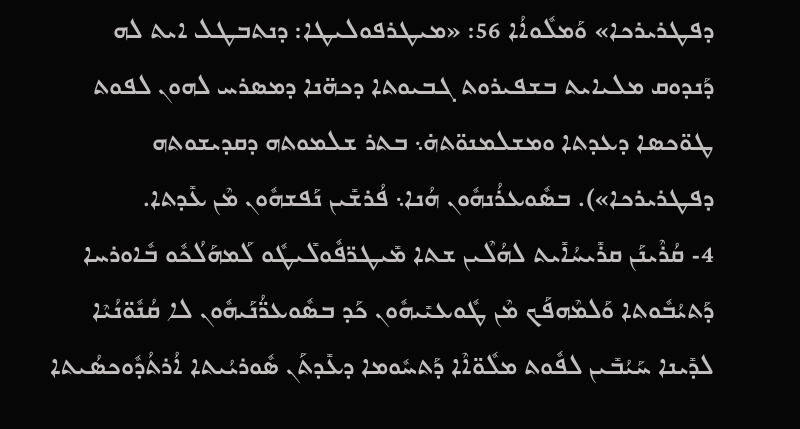ܕܦܛܪܝܪܟܐ» ܘܰܡܠܽܘܐܳܐ 56: «ܡܝܛܪܦܘܠܝܛܐ: ܕܢܬܒܛܠ ܐܝܬ ܠܗ ܕܰܢܕܘܩ ܡܠܝܐܝܬ ܒܫܦܝܪܘܬ ܓܒܝܘܬܐ ܕܟܗ̈ܢܐ ܕܡܣܪܚ ܠܗܘܢ ܠܦܘܬ ܛܘ̈ܟܣܐ ܕܥܕܬܐ ܘܡܫܠܡܢܘ̈ܬܗ̇܆ ܒܬܪ ܫܠܡܘܬܗ ܕܩܕܝܫܘܬܗ ܕܦܛܪܝܪܟܐ»). ܒܣܽܘܥܪܳܢܗܽܘܢ ܗܳܢܐ܆ ܦܳܪܫܺܝܢ ܢܰܦܫܗܽܘܢ ܡܶܢ ܥܺܕܬܐ.
4- ܩܳܪܶܝܢܰܢ ܩܪܺܝܚܳܐܺܝܬ ܠܗܳܠܶܝܢ ܫܬܐ ܡܺܝܛܪ̈ܦܽܘܠܺܝܛܽܘ ܠܰܡܗܰܠܳܟܽܘ ܒܽܐܘܪܚܐ ܕܰܬܝܳܒܽܘܬܐ ܘܰܠܡܶܗܦܰܟ ܡܶܢ ܛܽܘܥܝܺܝܗܽܘܢ ܟܰܕ ܒܣܽܘܥܪ̈ܳܢܰܝܗܽܘܢ ܠܐ ܩܳܢܽܘ̈ܢܳܝܶܐ ܠܕܺܝܢܐ ܚܰܝܳܒܺܝܢ ܠܦܽܘܬ ܡܠܽܘ̈ܐܶܐ ܕܰܬܚܽܘܡܐ ܕܥܺܕܬܰܢ ܣܽܘܪܝܳܝܬܐ ܐܳܪܬܳܕܽܘܟܣܳܝܬܐ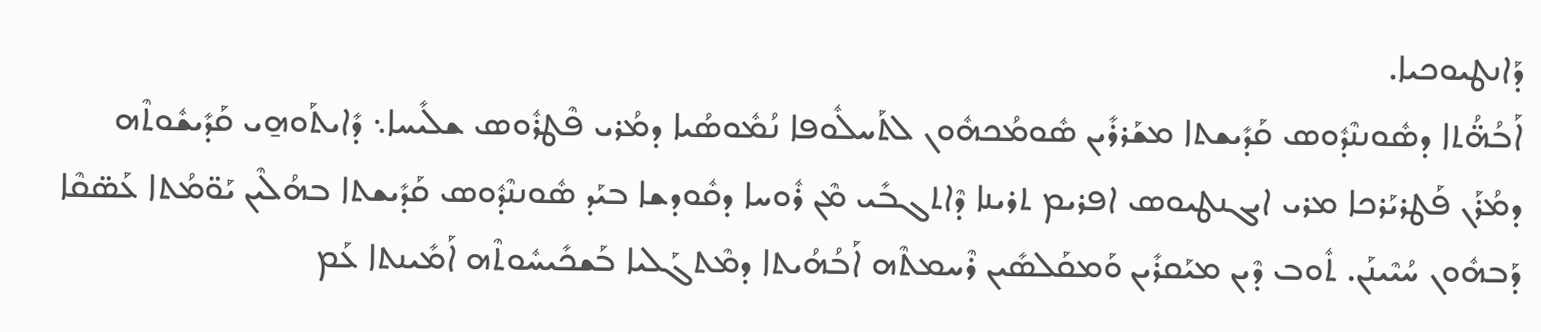ܕܰܐܢܛܝܘܟܝܐ.
ܐܰܒܳܗ̈ܳܬܐ ܕܣܽܘܢܢܶܕܽܘܣ ܩܰܕܺܝܫܬܐ ܡܫܰܪܪܺܝܢ ܣܽܘܡܳܟܗܽܘܢ ܠܬܰܚܠܽܘܦܐ ܢܳܡܽܘܣܳܝܐ ܕܡܳܪܝ ܦܶܛܪܽܘܣ ܫܠܺܝܚܐ܆ ܕܺܐܝܬܰܘܗ̱ܝ ܩܰܕܺܝܫܽܘܬܶܗ ܕܡܳܪܰܢ ܦܰܛܪܝܰܪܟܐ ܡܪܝ ܐܝܓܢܛܝܘܣ ܐܦܪܝܡ ܬܪܝܢܐ ܕܶܐܬܓܒܺܝ ܡܶܢ ܪܽܘܚܐ ܕܩܽܘܕܫܐ ܒܝܰܕ ܣܽܘܢܢܶܕܽܘܣ ܩܰܕܺܝܫܬܐ ܒܗܳܠܶܝܢ ܝܰܘ̈ܡܳܬܐ ܥܰܣ̈ܩܶܐ ܕܰܒܗܽܘܢ ܚܳܝܶܝܢܰܢ. ܬܽܘܒ ܕܶܝܢ ܡܝܰܩܪܺܝܢ ܘܰܡܩܰܠܣܺܝܢ ܪܶܚܡܬܶܗ ܐܰܒܳܗܳܝܬܐ ܕܡܶܬܓܰܠܝܐ ܒܰܫܟܺܝܚܽܘܬܶܗ ܐܰܡܺܝܢܬܐ ܥܰܡ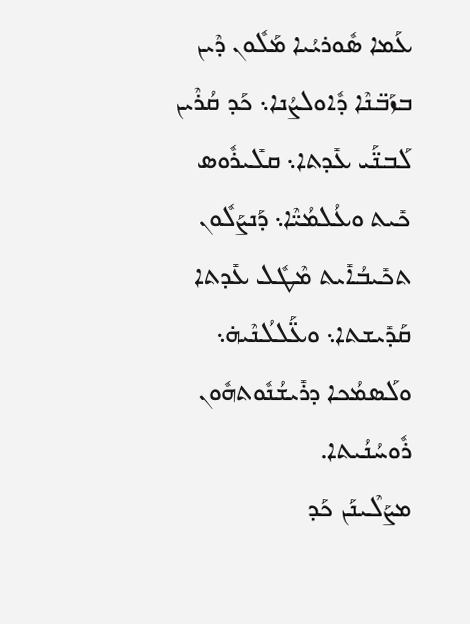ܥܰܡܐ ܣܽܘܪܝܳܝܐ ܡܰܠܽܘܢ ܕܶܝܢ ܒܙܰܒ̈ܢܶܐ ܕܽܐܘܠܨܳܢܐ܆ ܟܰܕ ܩܳܪܶܝܢ ܠܰܒܢ̈ܰܝ ܥܺܕܬܐ܆ ܩܠܺܝܪܽܘܣ ܟܺܝܬ ܘܥܳܠܡܳܝ̈ܶܐ܆ ܕܰܢܨܰܠܽܘܢ ܬܟܺܝܒܳܐܺܝܬ ܡܶܛܽܠ ܥܺܕܬܐ ܩܰܕܺܝܫܬܐ܆ ܘܥ̈ܰܠܠܳܢܶܝܗ̇܆ ܘܠܰܣܡܳܟܐ ܕܪܺܝܫܳܢܽܘܬܗܽܘܢ ܪܽܘܚܳܢܳܝܬܐ.
ܡܨܰܠܶܝܢܰܢ ܟܰܕ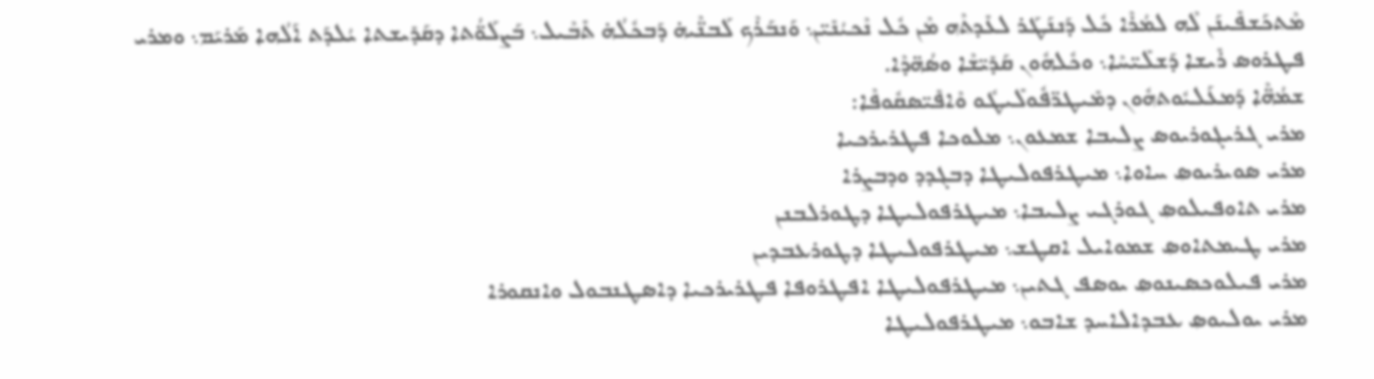ܡܶܬܟܰܫܦܺܝܢܰܢ ܠܶܗ ܠܡܳܪܶܐ ܟܽܠ ܕܰܢܢܰܛܰܪ ܠܥܺܕܬܶܗ ܡܶܢ ܟܽܠ ܢܶܟܝܳܢܺܝ̈ܢ܆ ܘܰܢܒܰܪܶܟ ܠܰܒܢ̈ܶܝܗ̇ ܕܰܒܟܽܠܳܗ̇ ܬܺܒܶܝܠ܆ ܒܰܨܠܰܘ̈ܳܬܐ ܕܩܰܕܺܝܫܬܐ ܝܳܠܕܰܬ ܐܰܠܳܗܐ ܡܰܪܝܰܡ܆ ܘܡܪܝ ܦܛܪܘܣ ܪܺܝܫܐ ܕܰܫܠܺܝ̈ܚܶܐ܆ ܘܟܽܠܗܽܘܢ ܩܰܕܺܝ̈ܫܶܐ ܘܣܳܗ̈ܕܶܐ.
ܫܡܳܗ̈ܶܐ ܕܰܡܥܰܠܝܽܘܬܗܽܘܢ ܕܡܺܝܛܪ̈ܦܽܘܠܺܝܛܽܘ ܘܶܐܦܺܝ̈ܣܩܽܘܦܶܐ:
ܡܪܝ ܓܪܝܓܘܪܝܘܣ ܨܠܝܒܐ ܫܡܥܘܢ܆ ܡܠܘܟܐ ܦܛܪܝܪܟܝܐ
ܡܪܝ ܣܘܝܪܝܘܤ ܚܐܘܐ܆ ܡܝܛܪܦܘܠܝܛܐ ܕܒܓܕܕ ܘܕܒܨܪܐ
ܡܪܝ ܬܐܘܦܝܠܘܤ ܓܘܪܓܝ ܨܠܝܒܐ܆ ܡܝܛܪܦܘܠܝܛܐ ܕܛܘܪܠܒܢܢ
ܡܪܝ ܛܝܡܬܐܘܤ ܫܡܘܐܝܠ ܐܩܛܫ܆ ܡܝܛܪܦܘܠܝܛܐ ܕܛܘܪܥܒܕܝܢ
ܡܪܝ ܦܝܠܘܟܣܝܢܘܤ ܝܘܣܦ ܓܬܝܢ܆ ܡܝܛܪܦܘܠܝܛܐ ܐܦܛܪܘܦܐ ܦܛܪܝܪܟܝܐ ܕܐܣܛܢܒܘܠ ܘܐܢܩܘܪܐ
ܡܪܝ ܝܘܠܝܘܤ ܥܒܕܐܠܐܚܕ ܫܐܒܘ܆ ܡܝܛܪܦܘܠܝܛܐ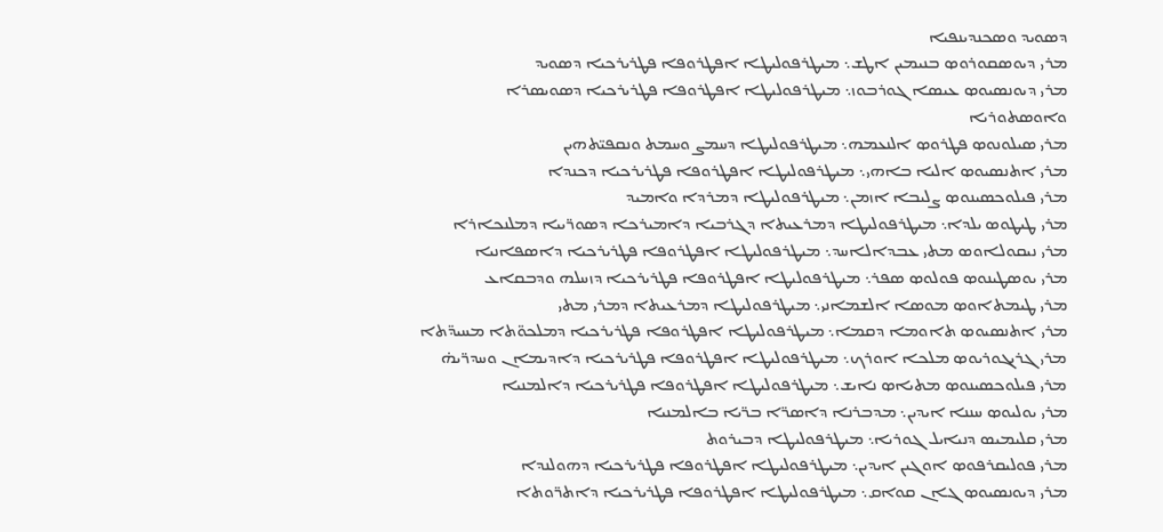ܕܣܘܝܕ ܘܣܟܢܕܝܢܦܝܐ
ܡܪܝ ܕܝܘܣܩܘܪܘܤ ܒܢܝܡܝܢ ܐܛܫ܆ ܡܝܛܪܦܘܠܝܛܐ ܐܦܛܪܘܦܐ ܦܛܪܝܪܟܝܐ ܕܣܘܝܕ
ܡܪܝ ܕܝܘܢܣܝܘܤ ܥܝܣܐ ܓܘܪܒܘܙ܆ ܡܝܛܪܦܘܠܝܛܐ ܐܦܛܪܘܦܐ ܦܛܪܝܪܟܝܐ ܕܣܘܝܣܪܐ ܘܐܘܣܬܘܪܝܐ
ܡܪܝ ܣܝܠܘܢܘܤ ܦܛܪܘܤ ܐܠܢܥܡܗ܆ ܡܝܛܪܦܘܠܝܛܐ ܕܚܡܨ ܘܚܡܬ ܘܢܩܦܝ̈ܬܗܝܢ
ܡܪܝ ܐܬܢܣܝܘܤ ܐܠܝܐ ܒܐܗܝ܆ ܡܝܛܪܦܘܠܝܛܐ ܐܦܛܪܘܦܐ ܦܛܪܝܪܟܝܐ ܕܟܢܕܐ
ܡܪܝ ܦܝܠܘܟܣܝܢܘܤ ܨܠܝܒܐ ܐܙܡܢ܆ ܡܝܛܪܦܘܠܝܛܐ ܕܡܪܕܐ ܘܐܡܝܕ
ܡܪܝ ܛܝܛܘܣ ܝܠܕܐ܆ ܡܝܛܪܦܘܠܝܛܐ ܕܡܪܥܝܬܐ ܕܓܪܒܝܐ ܕܐܡܝܪܟܐ ܕܣܘܪ̈ܝܝܐ ܕܡܠܢܟܐܪܐ
ܡܪܝ ܢܝܩܘܠܐܘܣ ܡܬܝ ܥܒܕܐܠܐܚܕ܆ ܡܝܛܪܦܘܠܝܛܐ ܐܦܛܪܘܦܐ ܦܛܪܝܪܟܝܐ ܕܐܣܦܐܢܝܐ
ܡܪܝ ܝܘܣܛܝܢܘܤ ܦܘܠܘܤ ܣܦܪ܆ ܡܝܛܪܦܘܠܝܛܐ ܐܦܛܪܘܦܐ ܦܛܪܝܪܟܝܐ ܕܙܚܠܗ ܘܕܒܩܐܥ
ܡܪܝ ܛܝܡܬܐܘܤ ܡܘܣܐ ܐܠܫܡܐܢܝ܆ ܡܝܛܪܦܘܠܝܛܐ ܕܡܪܥܝܬܐ ܕܡܪܝ ܡܬܝ
ܡܪܝ ܐܬܢܣܝܘܤ ܬܐܘܡܐ ܕܩܡܐ܆ ܡܝܛܪܦܘܠܝܛܐ ܐܦܛܪܘܦܐ ܦܛܪܝܪܟܝܐ ܕܡܠܟܘ̈ܬܐ ܡܚܝܕ̈ܬܐ
ܡܪܝ ܓܪܝܓܘܪܝܘܤ ܡܠܟܐ ܐܘܪܟ܆ ܡܝܛܪܦܘܠܝܛܐ ܐܦܛܪܘܦܐ ܦܛܪܝܪܟܝܐ ܕܐܕܝܡܐܢ ܘܚܕܪ̈ܝܗ̇
ܡܪܝ ܦܝܠܘܟܣܝܢܘܤ ܡܬܝܐܤ ܢܐܝܫ܆ ܡܝܛܪܦܘܠܝܛܐ ܐܦܛܪܘܦܐ ܦܛܪܝܪܟܝܐ ܕܐܠܡܢܝܐ
ܡܪܝ ܝܘܠܝܘܤ ܚܢܢܐ ܐܝܕܝܢ܆ ܡܕܒܪܢܐ ܕܐܣܪ̈ܐ ܒܪ̈ܝܐ ܒܐܠܡܢܝܐ
ܡܪܝ ܩܠܝܡܝܤ ܕܢܝܐܝܠ ܓܘܪܝܐ܆ ܡܝܛܪܦܘܠܝܛܐ ܕܒܝܪܘܬ
ܡܪܝ ܦܘܠܝܩܪܦܘܤ ܐܘܓܝܢ ܐܝܕܝܢ܆ ܡܝܛܪܦܘܠܝܛܐ ܐܦܛܪܘܦܐ ܦܛܪܝܪܟܝܐ ܕܗܘܠܢܕܐ
ܡܪܝ ܕܝܘܢܣܝܘܤ ܓܐܢ ܩܘܐܩ܆ ܡܝܛܪܦܘܠܝܛܐ ܐܦܛܪܘܦܐ ܦܛܪܝܪܟܝܐ ܕܐܬܪ̈ܘܬܐ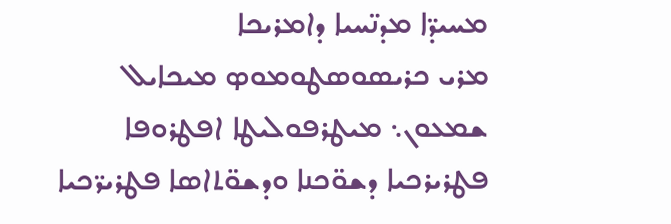ܡܚܝܕ̈ܐ ܡܕܢ̈ܚܝܐ ܕܐܡܪܝܟܐ
ܡܪܝ ܟܪܝܣܘܣܛܘܡܘܤ ܡܝܟܐܝܠ ܫܡܥܘܢ܆ ܡܝܛܪܦܘܠܝܛܐ ܐܦܛܪܘܦܐ ܦܛܪܝܪܟܝܐ ܕܫܘ̈ܟܢܐ ܘܕܫܘ̈ܬܐܣܐ ܦܛܪܝܪ̈ܟܝܐ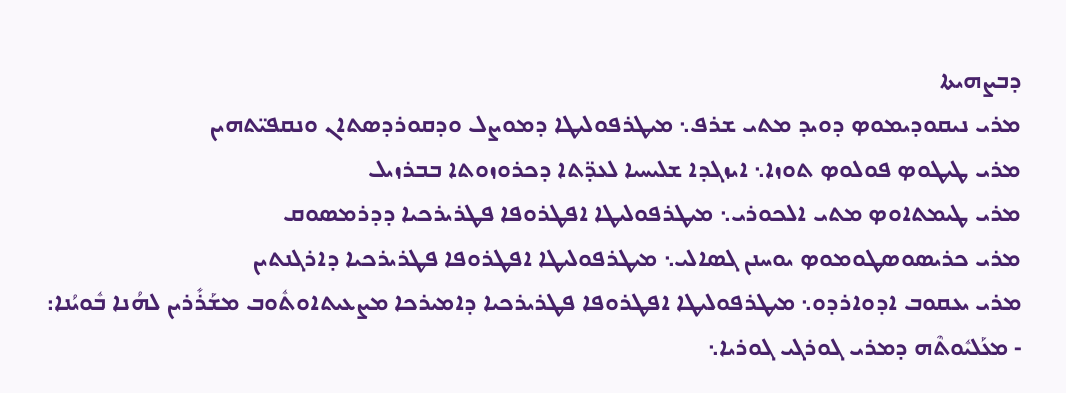ܕܒܨܗܝܬܐ
ܡܪܝ ܢܝܩܘܕܝܡܘܤ ܕܘܝܕ ܡܬܝ ܫܪܦ܆ ܡܝܛܪܦܘܠܝܛܐ ܕܡܘܨܠ ܘܕܩܘܪܕܣܬܐܢ ܘܢܩܦܝ̈ܬܗܝܢ
ܡܪܝ ܛܝܛܘܤ ܦܘܠܘܤ ܬܘܙܐ܆ ܐܝܙܓܕܐ ܫܠܝܚܝܐ ܠܥܕ̈ܬܐ ܕܟܪܘܙܘܬܐ ܒܒܪܙܝܠ
ܡܪܝ ܛܝܡܬܐܘܤ ܡܬܝ ܐܠܟܘܪܝ܆ ܡܝܛܪܦܘܠܝܛܐ ܐܦܛܪܘܦܐ ܦܛܪܝܪܟܝܐ ܕܕܪܡܣܘܩ
ܡܪܝ ܟܪܝܣܘܣܛܘܡܘܤ ܝܘܚܢܢ ܓܣܐܠܝ܆ ܡܝܛܪܦܘܠܝܛܐ ܐܦܛܪܘܦܐ ܦܛܪܝܪܟܝܐ ܕܐܪܓܢܬܝܢ
ܡܪܝ ܝܥܩܘܒ ܐܕܘܐܪܕܘ܆ ܡܝܛܪܦܘܠܝܛܐ ܐܦܛܪܘܦܐ ܦܛܪܝܪܟܝܐ ܕܐܡܝܪܟܐ ܡܨܥܝܬܐܘܬܽܘܒ ܡܫܰܪܺܪܝܢ ܠܗܳܢܐ ܒܽܘܝܳܢܐ:
- ܡܥܰܠܝܽܘܬܶܗ ܕܡܪܝ ܓܘܪܓܝ ܓܘܪܝܐ܆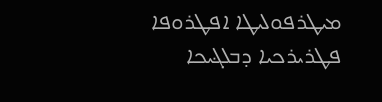ܡܝܛܪܦܘܠܝܛܐ ܐܦܛܪܘܦܐ ܦܛܪܝܪܟܝܐ ܕܒܠܔܝܟܐ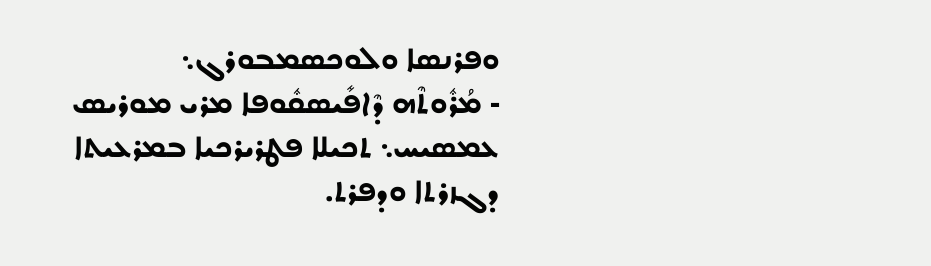ܘܦܪܢܣܐ ܘܠܘܟܣܡܒܘܪܓ܆
- ܡܳܪܽܘܬܶܗ ܕܶܐܦܺܝܣܩܽܘܦܐ ܡܪܝ ܡܘܪܝܣ ܥܡܣܝܚ܆ ܬܟܝܠܐ ܦܛܪܝܪܟܝܐ ܒܡܪܥܝܬܐ ܕܓܙܪܬܐ ܘܕܦܪܬ.